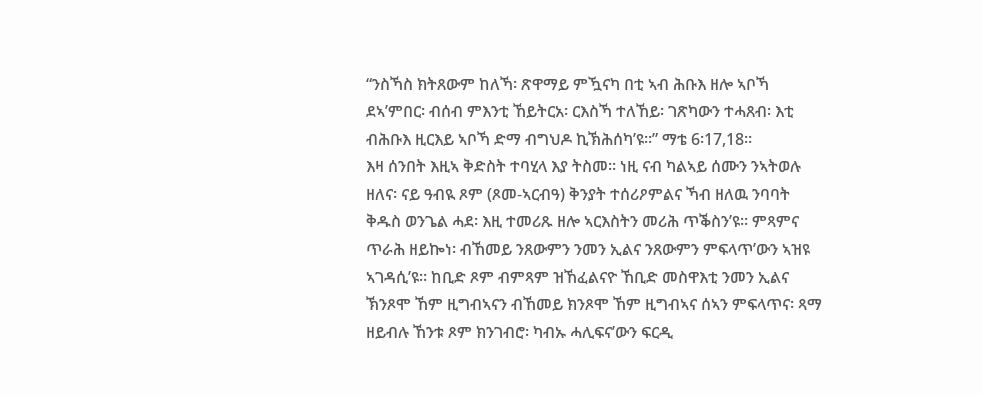“ንስኻስ ክትጸውም ከለኻ፡ ጽዋማይ ምዃናካ በቲ ኣብ ሕቡእ ዘሎ ኣቦኻ ደኣ’ምበር፡ ብሰብ ምእንቲ ኸይትርአ፡ ርእስኻ ተለኸይ፡ ገጽካውን ተሓጸብ፡ እቲ ብሕቡእ ዚርእይ ኣቦኻ ድማ ብግህዶ ኪኽሕሰካ’ዩ።” ማቴ 6፡17,18።
እዛ ሰንበት እዚኣ ቅድስት ተባሂላ እያ ትስመ። ነዚ ናብ ካልኣይ ሰሙን ንኣትወሉ ዘለና፡ ናይ ዓብዪ ጾም (ጾመ-ኣርብዓ) ቅንያት ተሰሪዖምልና ኻብ ዘለዉ ንባባት ቅዱስ ወንጌል ሓደ፡ እዚ ተመሪጹ ዘሎ ኣርእስትን መሪሕ ጥቕስን’ዩ። ምጻምና ጥራሕ ዘይኰነ፡ ብኸመይ ንጸውምን ንመን ኢልና ንጸውምን ምፍላጥ’ውን ኣዝዩ ኣገዳሲ’ዩ። ከቢድ ጾም ብምጻም ዝኸፈልናዮ ኸቢድ መስዋእቲ ንመን ኢልና ኽንጾሞ ኸም ዚግብኣናን ብኸመይ ክንጾሞ ኸም ዚግብኣና ሰኣን ምፍላጥና፡ ጻማ ዘይብሉ ኸንቱ ጾም ክንገብሮ፡ ካብኡ ሓሊፍና’ውን ፍርዲ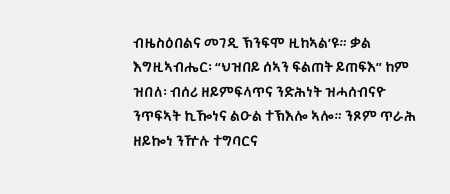ብዜስዕበልና መገዲ ኽንፍሞ ዚከኣል’ዩ። ቃል እግዚኣብሔር፡ “ህዝበይ ሰኣን ፍልጠት ይጠፍእ” ከም ዝበለ፡ ብሰሪ ዘይምፍላጥና ንድሕነት ዝሓሰብናዮ ንጥፍኣት ኪዀነና ልዑል ተኽእሎ ኣሎ። ንጾም ጥራሕ ዘይኰነ ንዅሉ ተግባርና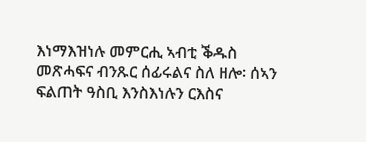እነማእዝነሉ መምርሒ ኣብቲ ቕዱስ መጽሓፍና ብንጹር ሰፊሩልና ስለ ዘሎ፡ ሰኣን ፍልጠት ዓስቢ እንስእነሉን ርእስና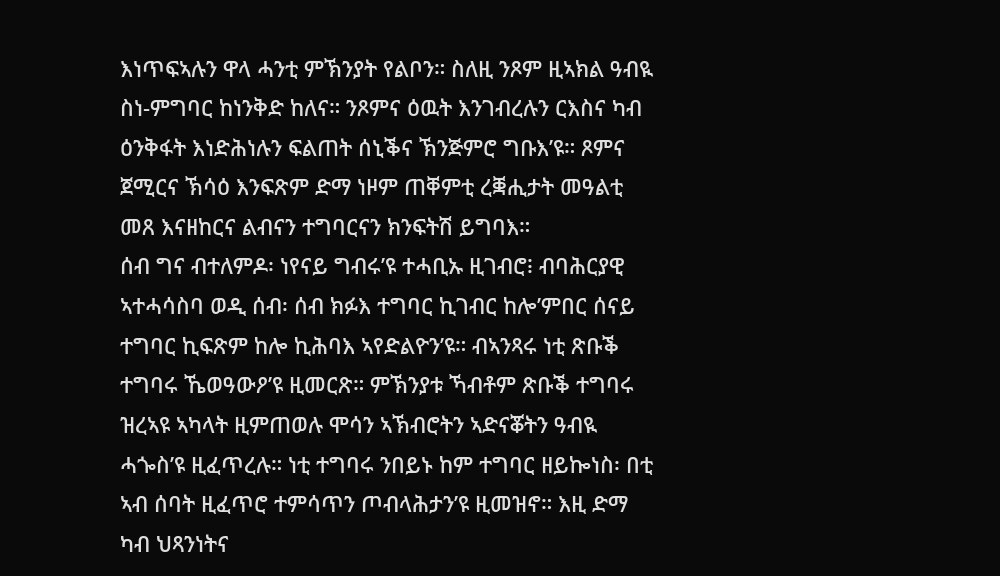እነጥፍኣሉን ዋላ ሓንቲ ምኽንያት የልቦን። ስለዚ ንጾም ዚኣክል ዓብዪ ስነ-ምግባር ከነንቅድ ከለና። ንጾምና ዕዉት እንገብረሉን ርእስና ካብ ዕንቅፋት እነድሕነሉን ፍልጠት ሰኒቕና ኽንጅምሮ ግቡእ’ዩ። ጾምና ጀሚርና ኽሳዕ እንፍጽም ድማ ነዞም ጠቐምቲ ረቛሒታት መዓልቲ መጸ እናዘከርና ልብናን ተግባርናን ክንፍትሽ ይግባእ።
ሰብ ግና ብተለምዶ፡ ነየናይ ግብሩ’ዩ ተሓቢኡ ዚገብሮ፧ ብባሕርያዊ ኣተሓሳስባ ወዲ ሰብ፡ ሰብ ክፉእ ተግባር ኪገብር ከሎ’ምበር ሰናይ ተግባር ኪፍጽም ከሎ ኪሕባእ ኣየድልዮን’ዩ። ብኣንጻሩ ነቲ ጽቡቕ ተግባሩ ኼወዓውዖ’ዩ ዚመርጽ። ምኽንያቱ ኻብቶም ጽቡቕ ተግባሩ ዝረኣዩ ኣካላት ዚምጠወሉ ሞሳን ኣኽብሮትን ኣድናቖትን ዓብዪ ሓጐስ’ዩ ዚፈጥረሉ። ነቲ ተግባሩ ንበይኑ ከም ተግባር ዘይኰነስ፡ በቲ ኣብ ሰባት ዚፈጥሮ ተምሳጥን ጦብላሕታን’ዩ ዚመዝኖ። እዚ ድማ ካብ ህጻንነትና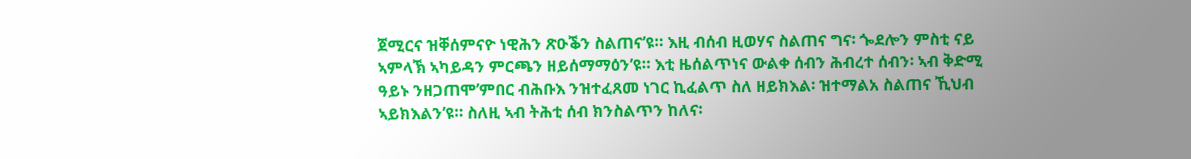ጀሚርና ዝቐሰምናዮ ነዊሕን ጽዑቕን ስልጠና’ዩ። እዚ ብሰብ ዚወሃና ስልጠና ግና፡ ጐደሎን ምስቲ ናይ ኣምላኽ ኣካይዳን ምርጫን ዘይሰማማዕን’ዩ። እቲ ዜሰልጥነና ውልቀ ሰብን ሕብረተ ሰብን፡ ኣብ ቅድሚ ዓይኑ ንዘጋጠሞ’ምበር ብሕቡእ ንዝተፈጸመ ነገር ኪፈልጥ ስለ ዘይክእል፡ ዝተማልአ ስልጠና ኺህብ ኣይክእልን’ዩ። ስለዚ ኣብ ትሕቲ ሰብ ክንስልጥን ከለና፡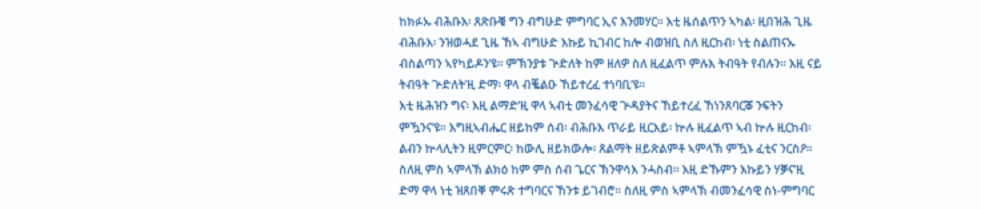ከክፉኡ ብሕቡእ፡ ጸጽቡቑ ግን ብግሁድ ምግባር ኢና እንመሃር። እቲ ዜሰልጥን ኣካል፡ ዚበዝሕ ጊዜ ብሕቡእ፡ ንዝወሓደ ጊዜ ኸኣ ብግሁድ እኩይ ኪገብር ከሎ ብወዝቢ ስለ ዚርከብ፡ ነቲ ስልጠናኡ ብስልጣን ኣየካይዶን’ዩ። ምኽንያቱ ጕድለት ከም ዘለዎ ስለ ዚፈልጥ ምሉእ ትብዓት የብሉን። እዚ ናይ ትብዓት ጕድለት’ዚ ድማ፡ ዋላ ብቘልዑ ኸይተረፈ ተነባቢ’ዩ።
እቲ ዜሕዝን ግና፡ እዚ ልማድ’ዚ ዋላ ኣብቲ መንፈሳዊ ጕዳያትና ኸይተረፈ ኸነንጸባርቖ ንፍትን ምዃንና’ዩ። እግዚኣብሔር ዘይከም ሰብ፡ ብሕቡእ ጥራይ ዚርእይ፡ ኵሉ ዚፈልጥ ኣብ ኵሉ ዚርከብ፡ ልብን ኵላሊትን ዚምርምር፡ ከውሊ ዘይክውሎ፡ ጸልማት ዘይጽልምቶ ኣምላኽ ምዃኑ ፈቲና ንርስዖ። ስለዚ ምስ ኣምላኽ ልክዕ ከም ምስ ሰብ ጌርና ኽንዋሳእ ንሓስብ። እዚ ድኹምን እኩይን ሃቓና’ዚ ድማ ዋላ ነቲ ዝጸበቐ ምሩጽ ተግባርና ኸንቱ ይገብሮ። ስለዚ ምስ ኣምላኽ ብመንፈሳዊ ስነ-ምግባር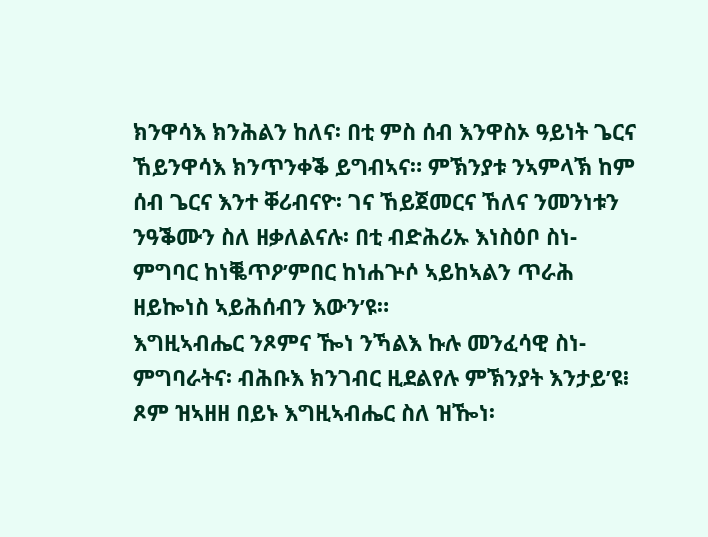ክንዋሳእ ክንሕልን ከለና፡ በቲ ምስ ሰብ እንዋስኦ ዓይነት ጌርና ኸይንዋሳእ ክንጥንቀቕ ይግብኣና። ምኽንያቱ ንኣምላኽ ከም ሰብ ጌርና እንተ ቐሪብናዮ፡ ገና ኸይጀመርና ኸለና ንመንነቱን ንዓቕሙን ስለ ዘቃለልናሉ፡ በቲ ብድሕሪኡ እነስዕቦ ስነ-ምግባር ከነቘጥዖ’ምበር ከነሐጕሶ ኣይከኣልን ጥራሕ ዘይኰነስ ኣይሕሰብን እውን’ዩ።
እግዚኣብሔር ንጾምና ዀነ ንኻልእ ኩሉ መንፈሳዊ ስነ-ምግባራትና፡ ብሕቡእ ክንገብር ዚደልየሉ ምኽንያት እንታይ’ዩ፧ ጾም ዝኣዘዘ በይኑ እግዚኣብሔር ስለ ዝዀነ፡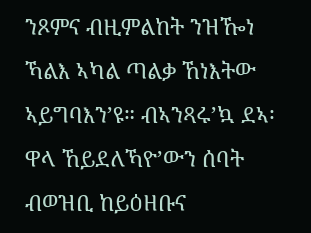ንጾምና ብዚምልከት ንዝዀነ ኻልእ ኣካል ጣልቃ ኸነእትው ኣይግባእን’ዩ። ብኣንጻሩ’ኳ ደኣ፡ ዋላ ኸይደለኻዮ’ውን ሰባት ብወዝቢ ከይዕዘቡና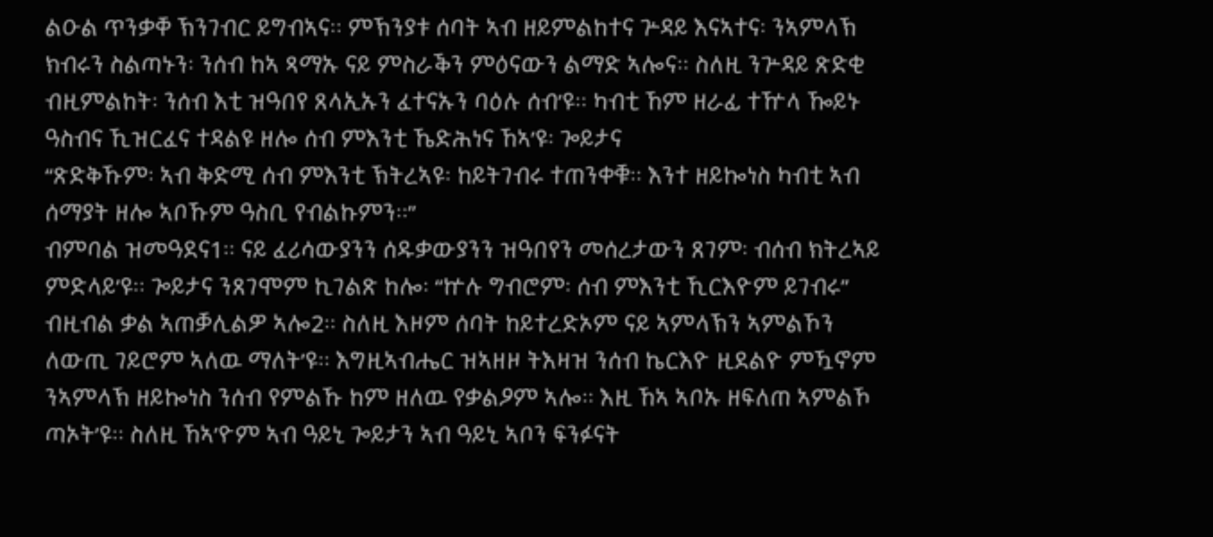ልዑል ጥንቃቐ ኽንገብር ይግብኣና። ምኽንያቱ ሰባት ኣብ ዘይምልከተና ጕዳይ እናኣተና፡ ንኣምላኽ ክብሩን ስልጣኑን፡ ንሰብ ከኣ ጻማኡ ናይ ምስራቕን ምዕናውን ልማድ ኣሎና። ስለዚ ንጕዳይ ጽድቂ ብዚምልከት፡ ንሰብ እቲ ዝዓበየ ጸላኢኡን ፈተናኡን ባዕሉ ሰብ’ዩ። ካብቲ ኸም ዘራፊ ተዅላ ዀይኑ ዓስብና ኺዝርፈና ተዳልዩ ዘሎ ሰብ ምእንቲ ኼድሕነና ኸኣ’ዩ፡ ጐይታና
“ጽድቅኹም፡ ኣብ ቅድሚ ሰብ ምእንቲ ኽትረኣዩ፡ ከይትገብሩ ተጠንቀቑ። እንተ ዘይኰነስ ካብቲ ኣብ ሰማያት ዘሎ ኣቦኹም ዓስቢ የብልኩምን።”
ብምባል ዝመዓደና1። ናይ ፈሪሳውያንን ሰዱቃውያንን ዝዓበየን መሰረታውን ጸገም፡ ብሰብ ክትረኣይ ምድላይ’ዩ። ጐይታና ንጸገሞም ኪገልጽ ከሎ፡ “ኵሉ ግብሮም፡ ሰብ ምእንቲ ኺርእዮም ይገብሩ” ብዚብል ቃል ኣጠቓሊልዎ ኣሎ2። ስለዚ እዞም ሰባት ከይተረድኦም ናይ ኣምላኽን ኣምልኾን ለውጢ ገይሮም ኣለዉ ማለት’ዩ። እግዚኣብሔር ዝኣዘዞ ትእዛዝ ንሰብ ኬርእዮ ዚደልዮ ምዃኖም ንኣምላኽ ዘይኰነስ ንሰብ የምልኹ ከም ዘለዉ የቃልዖም ኣሎ። እዚ ኸኣ ኣቦኡ ዘፍለጠ ኣምልኾ ጣኦት’ዩ። ስለዚ ኸኣ’ዮም ኣብ ዓይኒ ጐይታን ኣብ ዓይኒ ኣቦን ፍንፉናት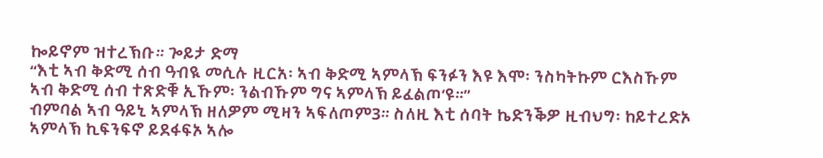ኰይኖም ዝተረኽቡ። ጐይታ ድማ
“እቲ ኣብ ቅድሚ ሰብ ዓብዪ መሲሉ ዚርአ፡ ኣብ ቅድሚ ኣምላኽ ፍንፉን እዩ እሞ፡ ንስካትኩም ርእስኹም ኣብ ቅድሚ ሰብ ተጽድቑ ኢኹም፡ ንልብኹም ግና ኣምላኽ ይፈልጦ’ዩ።”
ብምባል ኣብ ዓይኒ ኣምላኽ ዘለዎም ሚዛን ኣፍለጦም3። ስለዚ እቲ ሰባት ኬድንቕዎ ዚብህግ፡ ከይተረድኦ ኣምላኽ ኪፍንፍኖ ይደፋፍኦ ኣሎ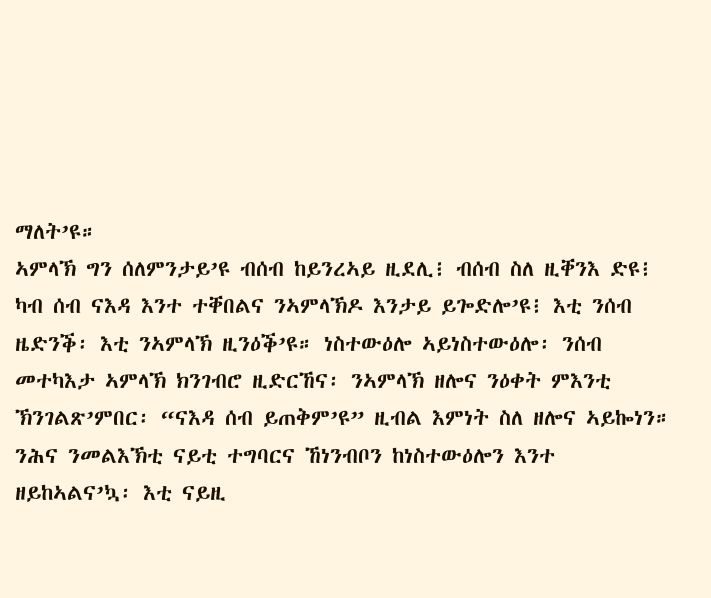ማለት’ዩ።
ኣምላኽ ግን ሰለምንታይ’ዩ ብሰብ ከይንረኣይ ዚደሊ፧ ብሰብ ስለ ዚቐንእ ድዩ፧ ካብ ሰብ ናእዳ እንተ ተቐበልና ንኣምላኽዶ እንታይ ይጐድሎ’ዩ፧ እቲ ንሰብ ዜድንቕ፡ እቲ ንኣምላኽ ዚንዕቕ’ዩ። ነስተውዕሎ ኣይነስተውዕሎ፡ ንሰብ መተካእታ ኣምላኽ ክንገብሮ ዚድርኸና፡ ንኣምላኽ ዘሎና ንዕቀት ምእንቲ ኽንገልጽ’ምበር፡ “ናእዳ ሰብ ይጠቅም’ዩ” ዚብል እምነት ስለ ዘሎና ኣይኰነን። ንሕና ንመልእኽቲ ናይቲ ተግባርና ኸነንብቦን ከነስተውዕሎን እንተ ዘይከኣልና’ኳ፡ እቲ ናይዚ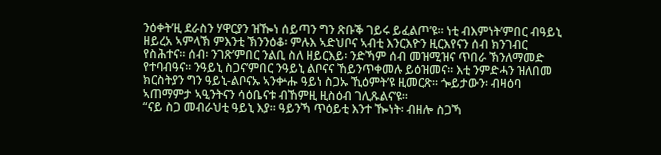ንዕቀት’ዚ ደራስን ሃዋርያን ዝዀነ ሰይጣን ግን ጽቡቕ ገይሩ ይፈልጦ’ዩ። ነቲ ብእምነት’ምበር ብዓይኒ ዘይረአ ኣምላኽ ምእንቲ ኽንንዕቆ፡ ምሉእ ኣድህቦና ኣብቲ እንርእዮን ዚርእየናን ሰብ ክንገብር የስሕተና። ሰብ፡ ንገጽ’ምበር ንልቢ ስለ ዘይርእይ፡ ንድኻም ሰብ መዝሚዝና ጥበራ ኽንለማመድ የተባብዓና። ንዓይኒ ስጋና’ምበር ንዓይኒ ልቦናና ኸይንጥቀመሉ ይዕዝመና። እቲ ንምድሓን ዝለበመ ክርስትያን ግን ዓይኒ-ልቦናኡ ኣንቍሑ ዓይነ ስጋኡ ኺዕምት’ዩ ዚመርጽ። ጐይታውን፡ ብዛዕባ ኣጠማምታ ኣዒንትናን ሳዕቤናቱ ብኸምዚ ዚስዕብ ገሊጹልና’ዩ።
“ናይ ስጋ መብራህቲ ዓይኒ እያ። ዓይንኻ ጥዕይቲ እንተ ዀነት፡ ብዘሎ ስጋኻ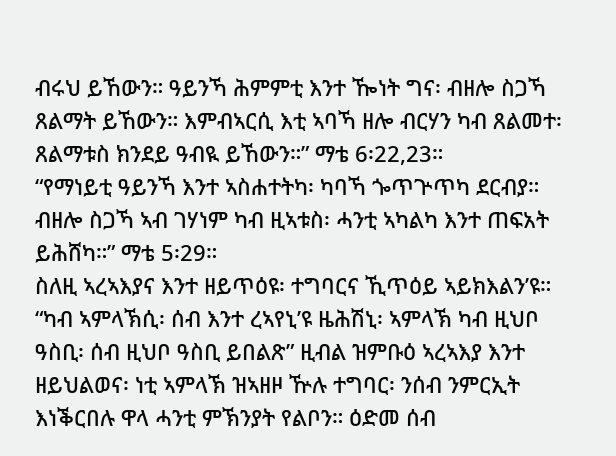ብሩህ ይኸውን። ዓይንኻ ሕምምቲ እንተ ዀነት ግና፡ ብዘሎ ስጋኻ ጸልማት ይኸውን። እምብኣርሲ እቲ ኣባኻ ዘሎ ብርሃን ካብ ጸልመተ፡ ጸልማቱስ ክንደይ ዓብዪ ይኸውን።” ማቴ 6፡22,23።
“የማነይቲ ዓይንኻ እንተ ኣስሐተትካ፡ ካባኻ ጐጥጕጥካ ደርብያ። ብዘሎ ስጋኻ ኣብ ገሃነም ካብ ዚኣቱስ፡ ሓንቲ ኣካልካ እንተ ጠፍአት ይሕሸካ።” ማቴ 5፡29።
ስለዚ ኣረኣእያና እንተ ዘይጥዕዩ፡ ተግባርና ኺጥዕይ ኣይክእልን’ዩ። “ካብ ኣምላኽሲ፡ ሰብ እንተ ረኣየኒ’ዩ ዜሕሽኒ፡ ኣምላኽ ካብ ዚህቦ ዓስቢ፡ ሰብ ዚህቦ ዓስቢ ይበልጽ” ዚብል ዝምቡዕ ኣረኣእያ እንተ ዘይህልወና፡ ነቲ ኣምላኽ ዝኣዘዞ ዅሉ ተግባር፡ ንሰብ ንምርኢት እነቕርበሉ ዋላ ሓንቲ ምኽንያት የልቦን። ዕድመ ሰብ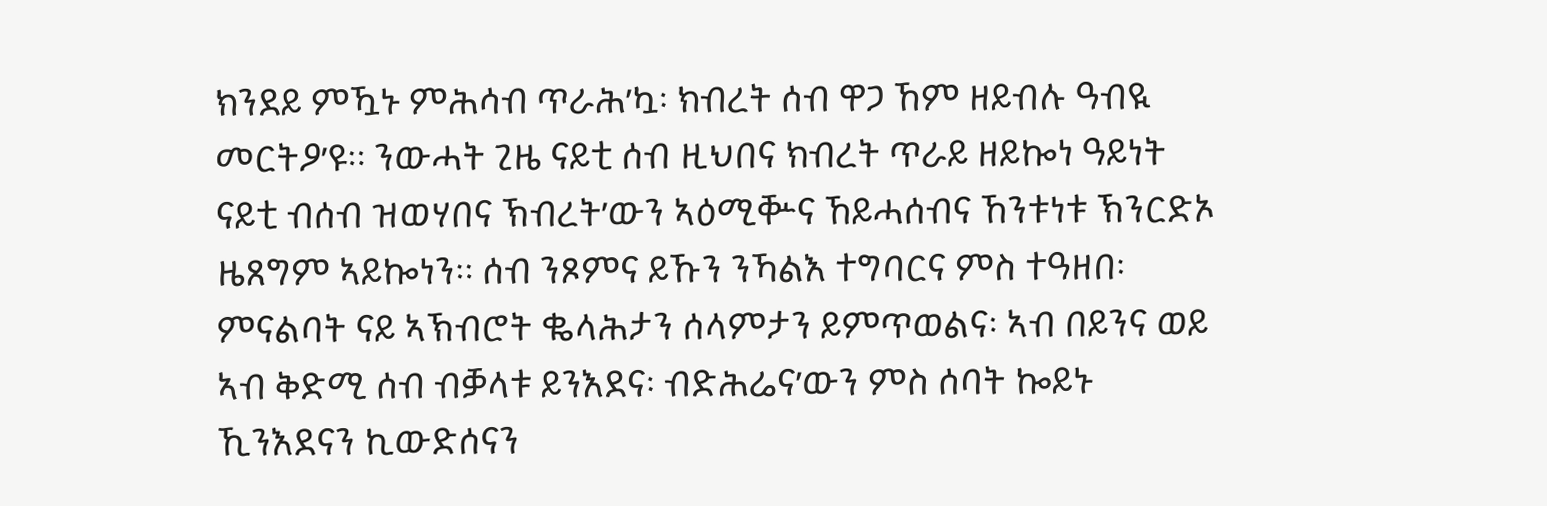ክንደይ ምዃኑ ምሕሳብ ጥራሕ’ኳ፡ ክብረት ሰብ ዋጋ ኸም ዘይብሉ ዓብዪ መርትዖ’ዩ። ንውሓት ጊዜ ናይቲ ሰብ ዚህበና ክብረት ጥራይ ዘይኰነ ዓይነት ናይቲ ብሰብ ዝወሃበና ኽብረት’ውን ኣዕሚቝና ኸይሓሰብና ኸንቱነቱ ኽንርድኦ ዜጸግም ኣይኰነን። ሰብ ንጾምና ይኹን ንኻልእ ተግባርና ምስ ተዓዘበ፡ ምናልባት ናይ ኣኽብሮት ቈላሕታን ሰላምታን ይምጥወልና፡ ኣብ በይንና ወይ ኣብ ቅድሚ ሰብ ብቓላቱ ይንእደና፡ ብድሕሬና’ውን ምስ ሰባት ኰይኑ ኺንእደናን ኪውድሰናን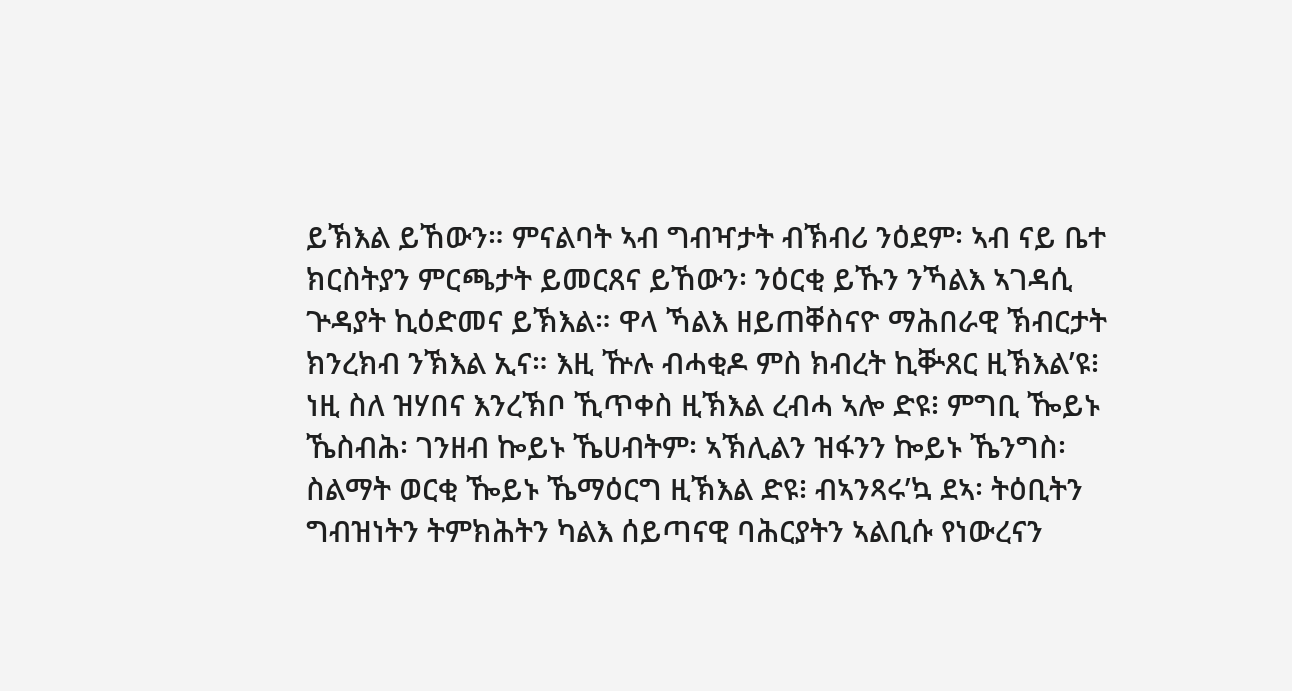ይኽእል ይኸውን። ምናልባት ኣብ ግብዣታት ብኽብሪ ንዕደም፡ ኣብ ናይ ቤተ ክርስትያን ምርጫታት ይመርጸና ይኸውን፡ ንዕርቂ ይኹን ንኻልእ ኣገዳሲ ጕዳያት ኪዕድመና ይኽእል። ዋላ ኻልእ ዘይጠቐስናዮ ማሕበራዊ ኽብርታት ክንረክብ ንኽእል ኢና። እዚ ዅሉ ብሓቂዶ ምስ ክብረት ኪቝጸር ዚኽእል’ዩ፧ ነዚ ስለ ዝሃበና እንረኽቦ ኺጥቀስ ዚኽእል ረብሓ ኣሎ ድዩ፧ ምግቢ ዀይኑ ኼስብሕ፡ ገንዘብ ኰይኑ ኼሀብትም፡ ኣኽሊልን ዝፋንን ኰይኑ ኼንግስ፡ ስልማት ወርቂ ዀይኑ ኼማዕርግ ዚኽእል ድዩ፧ ብኣንጻሩ’ኳ ደኣ፡ ትዕቢትን ግብዝነትን ትምክሕትን ካልእ ሰይጣናዊ ባሕርያትን ኣልቢሱ የነውረናን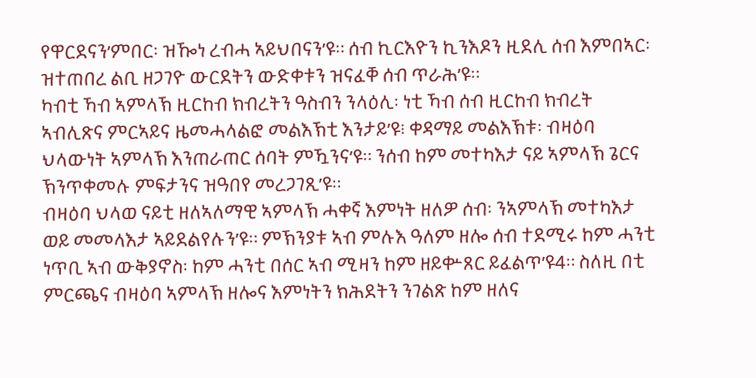የዋርደናን’ምበር፡ ዝዀነ ረብሓ ኣይህበናን’ዩ። ሰብ ኪርእዮን ኪንእዶን ዚደሊ ሰብ እምበኣር፡ ዝተጠበረ ልቢ ዘጋገዮ ውርደትን ውድቀቱን ዝናፈቐ ሰብ ጥራሕ’ዩ።
ካብቲ ኻብ ኣምላኽ ዚርከብ ክብረትን ዓስብን ንላዕሊ፡ ነቲ ኻብ ሰብ ዚርከብ ክብረት ኣብሊጽና ምርኣይና ዜመሓላልፎ መልእኽቲ እንታይ’ዩ፧ ቀዳማይ መልእኽቱ፡ ብዛዕባ ህላውነት ኣምላኽ እንጠራጠር ሰባት ምዃንና’ዩ። ንሰብ ከም መተካእታ ናይ ኣምላኽ ጌርና ኽንጥቀመሉ ምፍታንና ዝዓበየ መረጋገጺ’ዩ።
ብዛዕባ ህላወ ናይቲ ዘለኣለማዊ ኣምላኽ ሓቀኛ እምነት ዘለዎ ሰብ፡ ንኣምላኽ መተካእታ ወይ መመላእታ ኣይደልየሉን’ዩ። ምኽንያቱ ኣብ ምሉእ ዓለም ዘሎ ሰብ ተደሚሩ ከም ሓንቲ ነጥቢ ኣብ ውቅያኖስ፡ ከም ሓንቲ በሰር ኣብ ሚዛን ከም ዘይቍጸር ይፈልጥ’ዩ4። ስለዚ በቲ ምርጫና ብዛዕባ ኣምላኽ ዘሎና እምነትን ክሕደትን ንገልጽ ከም ዘለና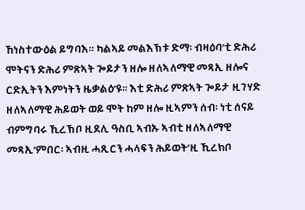ኸነስተውዕል ይግባእ። ካልኣይ መልእኽቱ ድማ፡ ብዛዕባ’ቲ ድሕሪ ሞትናን ድሕሪ ምጽኣት ጐይታን ዘሎ ዘለኣለማዊ መጻኢ ዘሎና ርድኢትን እምነትን ዜቃልዕ’ዩ። እቲ ድሕሪ ምጽኣት ጐይታ ዚገሃድ ዘለኣለማዊ ሕይወት ወይ ሞት ከም ዘሎ ዚኣምን ሰብ፡ ነቲ ሰናይ ብምግባሩ ኺረኽቦ ዚደሊ ዓስቢ ኣብኡ ኣብቲ ዘለኣለማዊ መጻኢ’ምበር፡ ኣብዚ ሓጺርን ሓላፍን ሕይወት’ዚ ኺረክቦ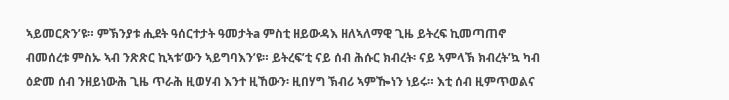ኣይመርጽን’ዩ። ምኽንያቱ ሒደት ዓሰርተታት ዓመታትa ምስቲ ዘይውዳእ ዘለኣለማዊ ጊዜ ይትረፍ ኪመጣጠኖ ብመሰረቱ ምስኡ ኣብ ንጽጽር ኪኣቱ’ውን ኣይግባእን’ዩ። ይትረፍ’ቲ ናይ ሰብ ሕሱር ክብረት፡ ናይ ኣምላኽ ክብረት’ኳ ካብ ዕድመ ሰብ ንዘይነውሕ ጊዜ ጥራሕ ዚወሃብ እንተ ዚኸውን፡ ዚበሃግ ኽብሪ ኣምዀነን ነይሩ። እቲ ሰብ ዚምጥወልና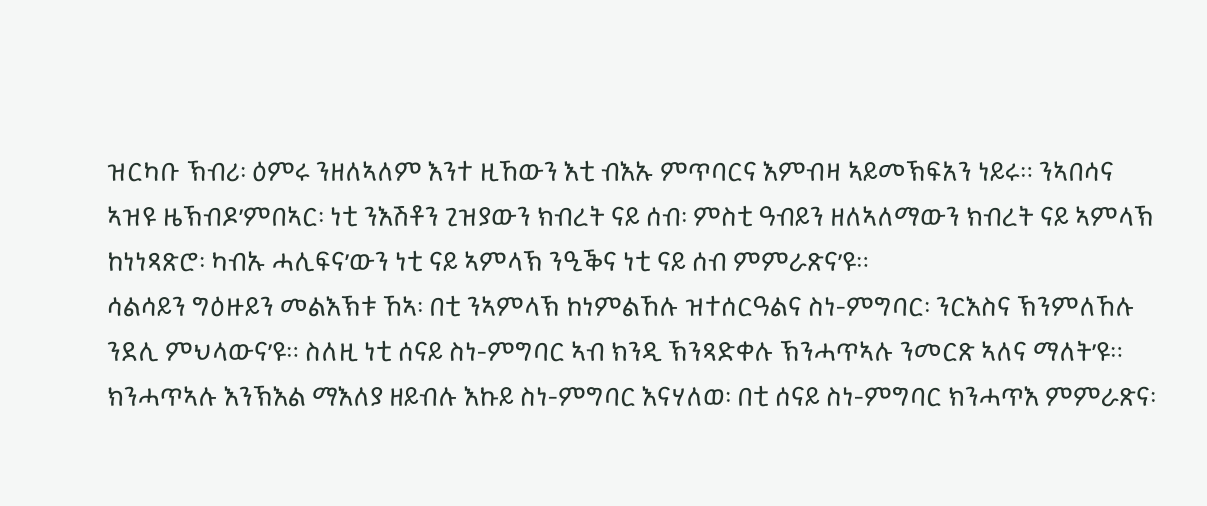ዝርካቡ ኽብሪ፡ ዕምሩ ንዘለኣለም እንተ ዚኸውን እቲ ብእኡ ምጥባርና እምብዛ ኣይመኽፍአን ነይሩ። ንኣበሳና ኣዝዩ ዜኽብዶ’ምበኣር፡ ነቲ ንእሽቶን ጊዝያውን ክብረት ናይ ሰብ፡ ምስቲ ዓብይን ዘለኣለማውን ክብረት ናይ ኣምላኽ ከነነጻጽሮ፡ ካብኡ ሓሊፍና’ውን ነቲ ናይ ኣምላኽ ንዒቕና ነቲ ናይ ሰብ ምምራጽና’ዩ።
ሳልሳይን ግዕዙይን መልእኽቱ ኸኣ፡ በቲ ንኣምላኽ ከነምልኸሉ ዝተሰርዓልና ስነ-ምግባር፡ ንርእስና ኽንምለኸሉ ንደሊ ምህላውና’ዩ። ስለዚ ነቲ ሰናይ ስነ-ምግባር ኣብ ክንዲ ኽንጻድቀሉ ኽንሓጥኣሉ ንመርጽ ኣለና ማለት’ዩ። ክንሓጥኣሉ እንኽእል ማእለያ ዘይብሉ እኩይ ስነ-ምግባር እናሃለወ፡ በቲ ሰናይ ስነ-ምግባር ክንሓጥእ ምምራጽና፡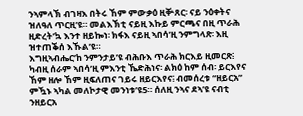ንኣምላኽ ብገዛእ በትሩ ኸም ምውቃዕ ዚቝጸር፡ ናይ ንዕቀትና ዝለዓለ ጥርዚ’ዩ። መልእኽቲ ናይዚ እኩይ ምርጫና በዚ ጥራሕ ዚድረት’ኳ እንተ ዘይኰነ፡ ክፋእ ናይዚ ኣበሳ’ዚ ንምግላጽ፡ እዚ ዝተጠቕሰ እኹል’ዩ።
እግዚኣብሔር’ከ ንምንታይ’ዩ ብሕቡእ ጥራሕ ክርእይ ዚመርጽ፧ ካብዚ ሰራም ኣበሳ’ዚ ምእንቲ ኼድሕነና፡ ልክዕ ከም ሰብ፡ ይርእየና ኸም ዘሎ ኸም ዚፍለጠና ገይሩ ዘይርእየና፧ ብመሰረቱ “ዘይርአ” ምዃኑ ኣካል መለኮታዊ መንነቱ’ዩ5። ሰለዚ ንኣና ደኣ’ዩ ናብቲ ንዘይርአ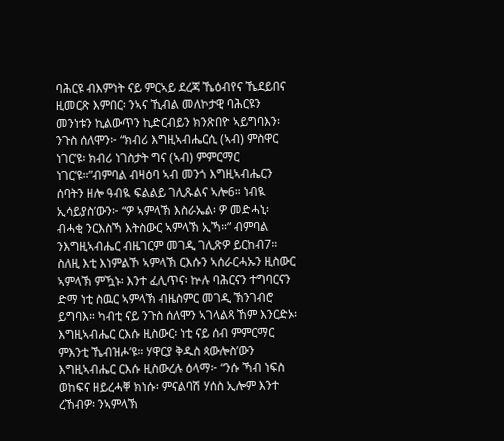ባሕርዩ ብእምነት ናይ ምርኣይ ደረጃ ኼዕብየና ኼደይበና ዚመርጽ እምበር፡ ንኣና ኺብል መለኮታዊ ባሕርዩን መንነቱን ኪልውጥን ኪድርብይን ክንጽበዮ ኣይግባእን፡ ንጉስ ሰለሞን፦ “ክብሪ እግዚኣብሔርሲ (ኣብ) ምስዋር ነገር’ዩ፡ ክብሪ ነገስታት ግና (ኣብ) ምምርማር ነገር‘ዩ።”ብምባል ብዛዕባ ኣብ መንጎ እግዚኣብሔርን ሰባትን ዘሎ ዓብዪ ፍልልይ ገሊጹልና ኣሎ6። ነብዪ ኢሳይያስ’ውን፦ “ዎ ኣምላኽ እስራኤል፡ ዎ መድሓኒ፡ ብሓቂ ንርእስኻ እትስውር ኣምላኽ ኢኻ።” ብምባል ንእግዚኣብሔር ብዜገርም መገዲ ገሊጽዎ ይርከብ7። ስለዚ እቲ እነምልኾ ኣምላኽ ርእሱን ኣሰራርሓኡን ዚስውር ኣምላኽ ምዃኑ፡ እንተ ፈሊጥና፡ ኵሉ ባሕርናን ተግባርናን ድማ ነቲ ስዉር ኣምላኽ ብዜስምር መገዲ ኽንገብሮ ይግባእ። ካብቲ ናይ ንጉስ ሰለሞን ኣገላልጻ ኸም እንርድኦ፡ እግዚኣብሔር ርእሱ ዚስውር፡ ነቲ ናይ ሰብ ምምርማር ምእንቲ ኼብዝሖ’ዩ። ሃዋርያ ቅዱስ ጳውሎስ’ውን እግዚኣብሔር ርእሱ ዚስውረሉ ዕላማ፦ “ንሱ ኻብ ነፍስ ወከፍና ዘይረሓቐ ክነሱ፡ ምናልባሽ ሃሰስ ኢሎም እንተ ረኸብዎ፡ ንኣምላኽ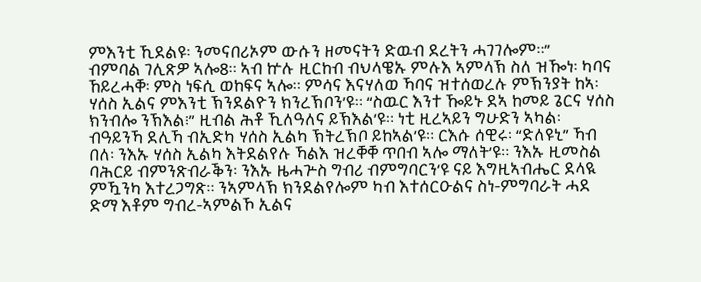ምእንቲ ኺደልዩ፡ ንመናበሪኦም ውሱን ዘመናትን ድዉብ ደረትን ሓገገሎም።”
ብምባል ገሊጽዎ ኣሎ8። ኣብ ኵሉ ዚርከብ ብህላዌኡ ምሉእ ኣምላኽ ስለ ዝዀነ፡ ካባና ኸይረሓቐ፡ ምስ ነፍሲ ወከፍና ኣሎ። ምሳና እናሃለወ ኻባና ዝተሰወረሉ ምኽንያት ከኣ፡ ሃሰስ ኢልና ምእንቲ ኽንደልዮን ክንረኽቦን’ዩ። “ስዉር እንተ ዀይኑ ደኣ ከመይ ጌርና ሃሰስ ክንብሎ ንኽእል፧” ዚብል ሕቶ ኺለዓለና ይኽእል’ዩ። ነቲ ዚረኣይን ግሁድን ኣካል፡ ብዓይንኻ ደሊኻ ብኢድካ ሃሰስ ኢልካ ኽትረኽቦ ይከኣል’ዩ። ርእሱ ሰዊሩ፡ “ድለዩኒ” ኻብ በለ፡ ንእኡ ሃሰስ ኢልካ እትደልየሉ ኻልእ ዝረቐቐ ጥበብ ኣሎ ማለት’ዩ። ንእኡ ዚመስል ባሕርይ ብምንጽብራቕን፡ ንእኡ ዜሓጕስ ግብሪ ብምግባርን’ዩ ናይ እግዚኣብሔር ደላዪ ምዃንካ እተረጋግጽ። ንኣምላኽ ክንደልየሎም ካብ እተሰርዑልና ስነ-ምግባራት ሓደ ድማ እቶም ግብረ-ኣምልኾ ኢልና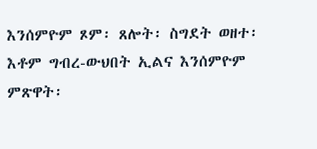እንሰምዮም ጾም፡ ጸሎት፡ ስግደት ወዘተ፡ እቶም ግብረ-ውህበት ኢልና እንሰምዮም ምጽዋት፡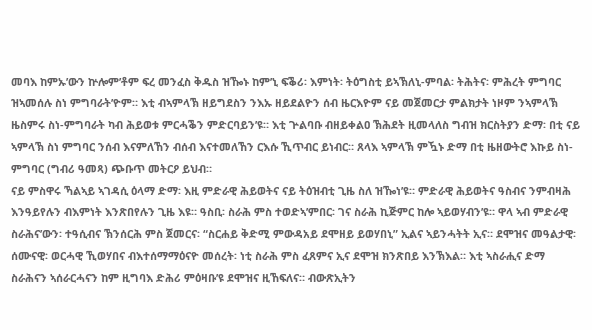መባእ ከምኡ’ውን ኵሎም’ቶም ፍረ መንፈስ ቅዱስ ዝዀኑ ከም’ኒ ፍቕሪ፡ እምነት፡ ትዕግስቲ ይኣኽለኒ-ምባል፡ ትሕትና፡ ምሕረት ምግባር ዝኣመሰሉ ስነ ምግባራት’ዮም። እቲ ብኣምላኽ ዘይግደስን ንእኡ ዘይደልዮን ሰብ ዜርእዮም ናይ መጀመርታ ምልክታት ነዞም ንኣምላኽ ዜስምሩ ስነ-ምግባራት ካብ ሕይወቱ ምርሓቕን ምድርባይን’ዩ። እቲ ጕልባቡ ብዘይቀልዐ ኽሕደት ዚመላለስ ግብዝ ክርስትያን ድማ፡ በቲ ናይ ኣምላኽ ስነ ምግባር ንሰብ እናምለኸን ብሰብ እናተመለኸን ርእሱ ኺጥብር ይነብር። ጸላእ ኣምላኽ ምዃኑ ድማ በቲ ዜዘውትሮ እኩይ ስነ- ምግባር (ግብሪ ዓመጻ) ጭቡጥ መትርዖ ይህብ።
ናይ ምስዋሩ ኻልኣይ ኣገዳሲ ዕላማ ድማ፡ እዚ ምድራዊ ሕይወትና ናይ ትዕዝብቲ ጊዜ ስለ ዝዀነ’ዩ። ምድራዊ ሕይወትና ዓስብና ንምብዛሕ እንዓይየሉን ብእምነት እንጽበየሉን ጊዜ እዩ። ዓስቢ፡ ስራሕ ምስ ተወድኣ’ምበር፡ ገና ስራሕ ኪጅምር ከሎ ኣይወሃብን’ዩ። ዋላ ኣብ ምድራዊ ስራሕና’ውን፡ ተዓሲብና ኽንሰርሕ ምስ ጀመርና፡ “ስርሐይ ቅድሚ ምውዳአይ ደሞዘይ ይወሃበኒ” ኢልና ኣይንሓትት ኢና። ደሞዝና መዓልታዊ፡ ሰሙናዊ፡ ወርሓዊ ኺወሃበና ብእተሰማማዕናዮ መሰረት፡ ነቲ ስራሕ ምስ ፈጸምና ኢና ደሞዝ ክንጽበይ እንኽእል። እቲ ኣስራሒና ድማ ስራሕናን ኣሰራርሓናን ከም ዚግባእ ድሕሪ ምዕዛቡ’ዩ ደሞዝና ዚኸፍለና። ብውጽኢትን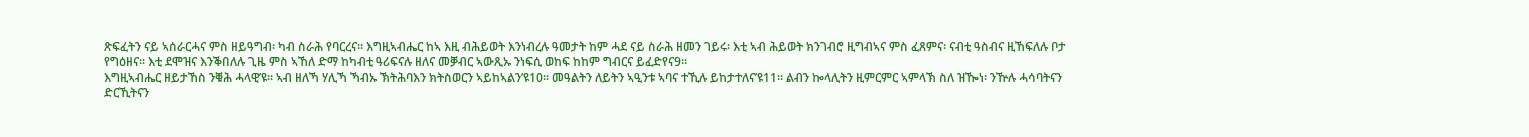ጽፍፈትን ናይ ኣሰራርሓና ምስ ዘይዓግብ፡ ካብ ስራሕ የባርረና። እግዚኣብሔር ከኣ እዚ ብሕይወት እንነብረሉ ዓመታት ከም ሓደ ናይ ስራሕ ዘመን ገይሩ፡ እቲ ኣብ ሕይወት ክንገብሮ ዚግብኣና ምስ ፈጸምና፡ ናብቲ ዓስብና ዚኸፍለሉ ቦታ የግዕዘና። እቲ ደሞዝና እንቕበለሉ ጊዜ ምስ ኣኸለ ድማ ከካብቲ ዓሪፍናሉ ዘለና መቓብር ኣውጺኡ ንነፍሲ ወከፍ ከከም ግብርና ይፈድየና9።
እግዚኣብሔር ዘይታኸስ ንቑሕ ሓላዊ’ዩ። ኣብ ዘለኻ ሃሊኻ ኻብኡ ኽትሕባእን ክትስወርን ኣይከኣልን’ዩ10። መዓልትን ለይትን ኣዒንቱ ኣባና ተኺሉ ይከታተለና’ዩ11። ልብን ኰላሊትን ዚምርምር ኣምላኽ ስለ ዝዀነ፡ ንዅሉ ሓሳባትናን ድርኺትናን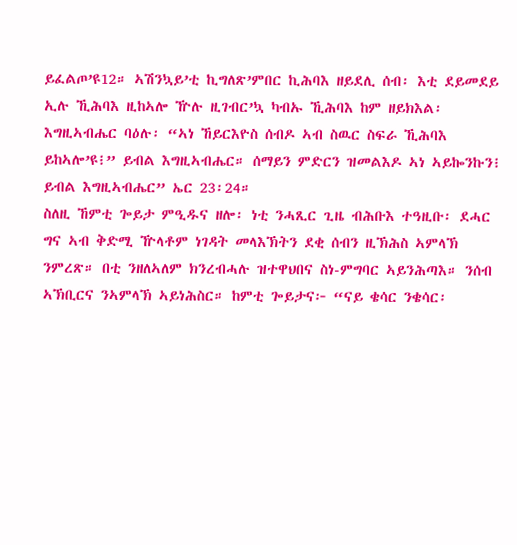ይፈልጦ’ዩ12። ኣሽንኳይ’ቲ ኪግለጽ’ምበር ኪሕባእ ዘይደሊ ሰብ፡ እቲ ደይመደይ ኢሉ ኺሕባእ ዚከኣሎ ዅሉ ዚገብር’ኳ ካብኡ ኺሕባእ ከም ዘይክእል፡ እግዚኣብሔር ባዕሉ፡ “ኣነ ኸይርእዮስ ሰብዶ ኣብ ስዉር ስፍራ ኺሕባእ ይከኣሎ’ዩ፧” ይብል እግዚኣብሔር። ሰማይን ምድርን ዝመልእዶ ኣነ ኣይኰንኩን፧ ይብል እግዚኣብሔር” ኤር 23፡24።
ስለዚ ኸምቲ ጐይታ ምዒዱና ዘሎ፡ ነቲ ንሓጺር ጊዜ ብሕቡእ ተዓዚቡ፡ ደሓር ግና ኣብ ቅድሚ ዅላቶም ነገዳት መላእኽትን ደቂ ሰብን ዚኽሕስ ኣምላኽ ንምረጽ። በቲ ንዘለኣለም ክንረብሓሉ ዝተዋህበና ስነ-ምግባር ኣይንሕጣእ። ንሰብ ኣኽቢርና ንኣምላኽ ኣይነሕስር። ከምቲ ጐይታና፦ “ናይ ቄሳር ንቄሳር፡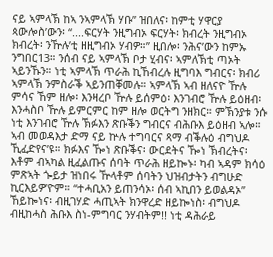ናይ ኣምላኽ ከኣ ንኣምላኽ ሃቡ” ዝበለና፡ ከምቲ ሃዋርያ ጳውሎስ’ውን፡ “....ፍርሃት ንዚግብኦ ፍርሃት፡ ክብረት ንዚግብኦ ክብረት፡ ንዅሉ’ቲ ዘዚግብኦ ሃብዎ።” ዚበሎ፡ ንሕና’ውን ከምኡ ንግበር13። ንሰብ ናይ ኣምላኽ ቦታ ሂብና፡ ኣምለኽቲ ጣኦት ኣይንኹን። ነቲ ኣምላኽ ጥራሕ ኪኸብረሉ ዚግባእ ግብርና፡ ክብሪ ኣምላኽ ንምስራቕ ኣይንጠቐመሉ። ኣምላኽ ኣብ ዘለናዮ ዅሉ ምሳና ኸም ዘሎ፡ እንዛረቦ ዅሉ ይሰምዕ፡ እንገብሮ ዅሉ ይዕዘብ፡ እንሓስቦ ዅሉ ይምርምር ከም ዘሎ ወርትግ ንዘክር። ምኽንያቱ ንሱ ነቲ እንገብሮ ዅሉ ኽፉእን ጽቡቕን ግብርና ብሕቡእ ይዕዘብ ኣሎ። ኣብ መወዳእታ ድማ ናይ ኵሉ ተግባርና ጻማ ብቕሉዕ ብግህዶ ኺፈድየና’ዩ። ክፉእና ዀነ ጽቡቕና፡ ውርደትና ዀነ ኽብረትና፡ እቶም ብኣካል ዚፈልጡና ሰባት ጥራሕ ዘይኰኑ፡ ካብ ኣዳም ክሳዕ ምጽኣት ጐይታ ዝነበሩ ዅላቶም ሰባትን ህዝብታትን ብግሁድ ኪርእይዎ’ዮም። “ተሓቢአን ይጠንሳኦ፡ ሰብ ኣኪበን ይወልዳኦ” ኸይኰነና፡ ብዚገሃድ ሓጢኣት ክንዋረድ ዘይኰነስ፡ ብግህዶ ብዚከሓስ ሕቡእ ስነ-ምግባር ንሃብትም!! ነቲ ዳሕራይ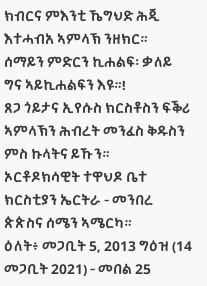ክብርና ምእንቲ ኼግህድ ሕጂ እተሓብአ ኣምላኽ ንዘክር።
ሰማይን ምድርን ኪሐልፍ፡ ቃለይ ግና ኣይኪሐልፍን እዩ።!
ጸጋ ጎይታና ኢየሱስ ክርስቶስን ፍቕሪ ኣምላኽን ሕብረት መንፈስ ቅዱስን ምስ ኩላትና ይኹን።
ኦርቶዶክሳዊት ተዋህዶ ቤተ ክርስቲያን ኤርትራ - መንበረ ጵጵስና ሰሜን ኣሜርካ።
ዕለት፥ መጋቢት 5, 2013 ግዕዝ (14 መጋቢት 2021) - መበል 25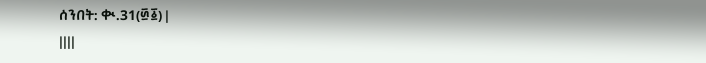ሰንበት: ቊ.31(፴፩) |
||||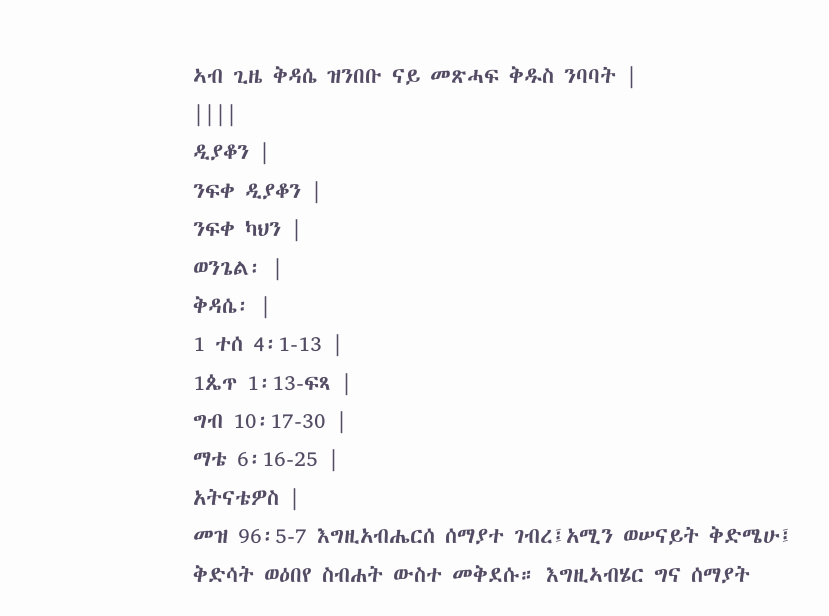ኣብ ጊዜ ቅዳሴ ዝንበቡ ናይ መጽሓፍ ቅዱስ ንባባት |
||||
ዲያቆን |
ንፍቀ ዲያቆን |
ንፍቀ ካህን |
ወንጌል፡ |
ቅዳሴ፡ |
1 ተሰ 4፡1-13 |
1ጴጥ 1፡13-ፍጻ |
ግብ 10፡17-30 |
ማቴ 6፡16-25 |
አትናቴዎስ |
መዝ 96፡5-7 እግዚአብሔርሰ ሰማያተ ገብረ፤አሚን ወሠናይት ቅድሜሁ፤ ቅድሳት ወዕበየ ስብሐት ውስተ መቅደሱ። እግዚኣብሄር ግና ሰማያት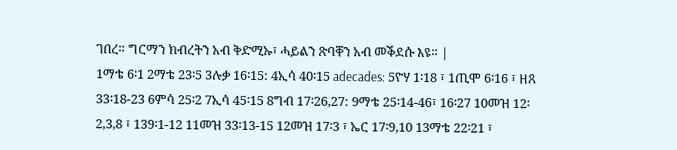ገበረ። ግርማን ክብረትን አብ ቅድሚኡ፣ ሓይልን ጽባቐን አብ መቕደሱ እዩ። |
1ማቴ 6፡1 2ማቴ 23፡5 3ሉቃ 16፡15: 4ኢሳ 40፡15 adecades: 5ዮሃ 1፡18 ፣ 1ጢሞ 6፡16 ፣ ዘጸ 33፡18-23 6ምሳ 25፡2 7ኢሳ 45፡15 8ግብ 17፡26,27: 9ማቴ 25፡14-46፣ 16፡27 10መዝ 12፡2,3,8 ፣ 139፡1-12 11መዝ 33፡13-15 12መዝ 17፡3 ፣ ኤር 17፡9,10 13ማቴ 22፡21 ፣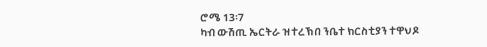ሮሜ 13፡7
ካብ ውሽጢ ኤርትራ ዝተረኽበ ንቤተ ክርስቲያን ተዋህዶ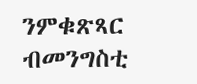ንምቁጽጻር ብመንግስቲ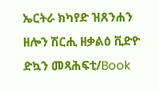ኤርትራ ክካየድ ዝጸንሐን ዘሎን ሽርሒ ዘቃልዕ ቪድዮ
ድኳን መጻሕፍቲ/Book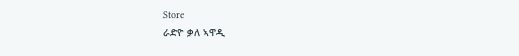Store
ራድዮ ቃለ ኣዋዲ